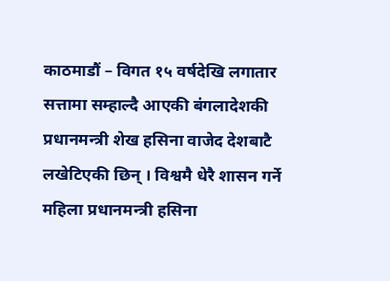काठमाडौं – विगत १५ वर्षदेखि लगातार सत्तामा सम्हाल्दै आएकी बंगलादेशकी प्रधानमन्त्री शेख हसिना वाजेद देशबाटै लखेटिएकी छिन् । विश्वमै धेरै शासन गर्ने महिला प्रधानमन्त्री हसिना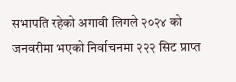सभापति रहेको अगावी लिगले २०२४ को जनवरीमा भएको निर्वाचनमा २२२ सिट प्राप्त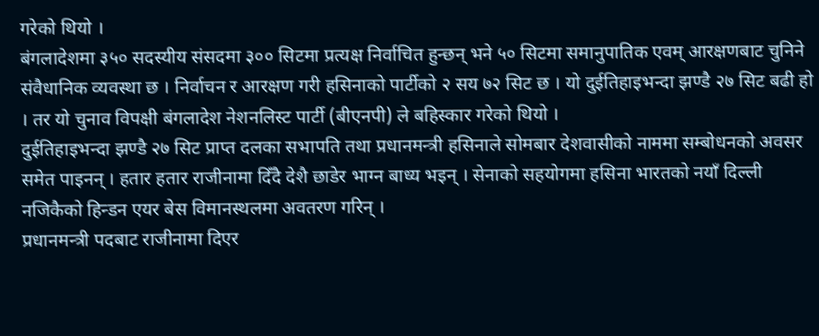गरेको थियो ।
बंगलादेशमा ३५० सदस्यीय संसदमा ३०० सिटमा प्रत्यक्ष निर्वाचित हुन्छन् भने ५० सिटमा समानुपातिक एवम् आरक्षणबाट चुनिने संवैधानिक व्यवस्था छ । निर्वाचन र आरक्षण गरी हसिनाको पार्टीको २ सय ७२ सिट छ । यो दुईतिहाइभन्दा झण्डै २७ सिट बढी हो । तर यो चुनाव विपक्षी बंगलादेश नेशनलिस्ट पार्टी (बीएनपी) ले बहिस्कार गरेको थियो ।
दुईतिहाइभन्दा झण्डै २७ सिट प्राप्त दलका सभापति तथा प्रधानमन्त्री हसिनाले सोमबार देशवासीको नाममा सम्बोधनको अवसर समेत पाइनन् । हतार हतार राजीनामा दिँदै देशै छाडेर भाग्न बाध्य भइन् । सेनाको सहयोगमा हसिना भारतको नयाँ दिल्ली नजिकैको हिन्डन एयर बेस विमानस्थलमा अवतरण गरिन् ।
प्रधानमन्त्री पदबाट राजीनामा दिएर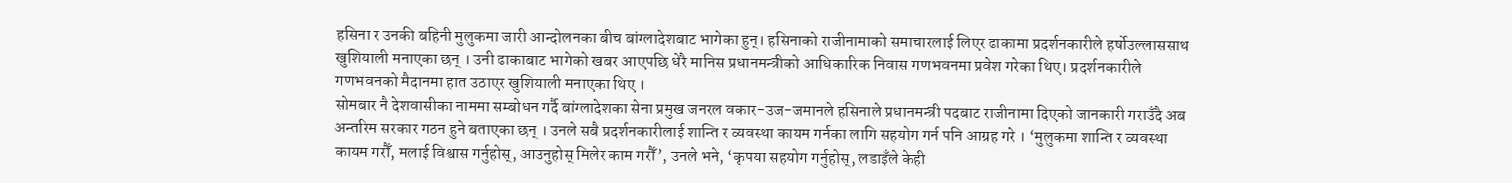हसिना र उनकी बहिनी मुलुकमा जारी आन्दोलनका बीच बांग्लादेशबाट भागेका हुन्। हसिनाको राजीनामाको समाचारलाई लिएर ढाकामा प्रदर्शनकारीले हर्षोउल्लाससाथ खुशियाली मनाएका छन् । उनी ढाकाबाट भागेको खबर आएपछि धेरै मानिस प्रधानमन्त्रीको आधिकारिक निवास गणभवनमा प्रवेश गरेका थिए। प्रदर्शनकारीले गणभवनको मैदानमा हात उठाएर खुशियाली मनाएका थिए ।
सोमबार नै देशवासीका नाममा सम्बोधन गर्दै बांग्लादेशका सेना प्रमुख जनरल वकार-उज-जमानले हसिनाले प्रधानमन्त्री पदबाट राजीनामा दिएको जानकारी गराउँदै अब अन्तरिम सरकार गठन हुने बताएका छन् । उनले सबै प्रदर्शनकारीलाई शान्ति र व्यवस्था कायम गर्नका लागि सहयोग गर्न पनि आग्रह गरे । ‘मुलुकमा शान्ति र व्यवस्था कायम गरौँ, मलाई विश्वास गर्नुहोस्, आउनुहोस् मिलेर काम गरौँ’, उनले भने, ‘कृपया सहयोग गर्नुहोस्, लडाइँले केही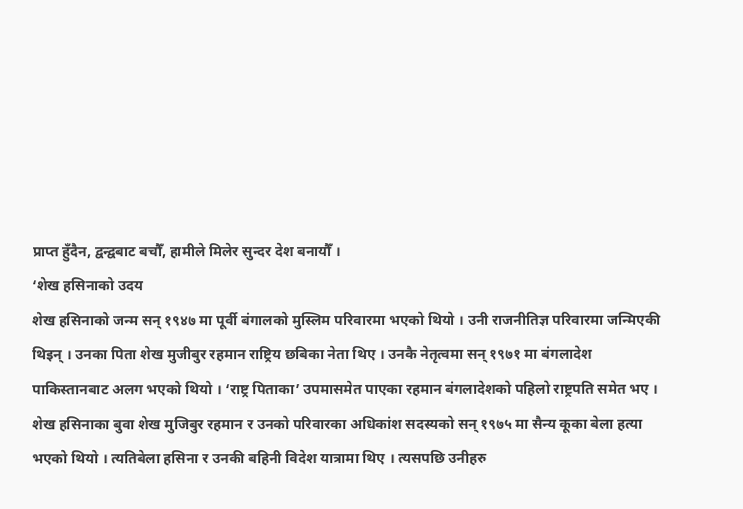प्राप्त हुँदैन, द्वन्द्वबाट बचौँ, हामीले मिलेर सुन्दर देश बनायौँ ।
‘शेख हसिनाको उदय
शेख हसिनाको जन्म सन् १९४७ मा पूर्वी बंगालको मुस्लिम परिवारमा भएको थियो । उनी राजनीतिज्ञ परिवारमा जन्मिएकी थिइन् । उनका पिता शेख मुजीबुर रहमान राष्ट्रिय छबिका नेता थिए । उनकै नेतृत्वमा सन् १९७१ मा बंगलादेश पाकिस्तानबाट अलग भएको थियो । ‘राष्ट्र पिताका’ उपमासमेत पाएका रहमान बंगलादेशको पहिलो राष्ट्रपति समेत भए ।
शेख हसिनाका बुवा शेख मुजिबुर रहमान र उनको परिवारका अधिकांश सदस्यको सन् १९७५ मा सैन्य कूका बेला हत्या भएको थियो । त्यतिबेला हसिना र उनकी बहिनी विदेश यात्रामा थिए । त्यसपछि उनीहरु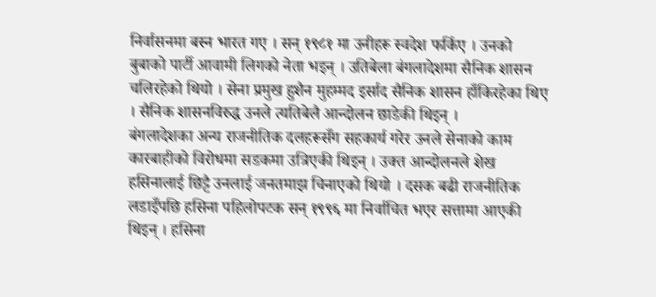निर्वासनमा बस्न भारत गए । सन् १९८१ मा उनीहरू स्वदेश फर्किए । उनको बुबाको पार्टी आवामी लिगको नेता भइन् । उतिबेला बंगलादेशमा सैनिक शासन चलिरहेको थियो । सेना प्रमुख हुशैन मुहम्मद इर्साद सैनिक शासन हाँकिरहेका थिए । सैनिक शासनविरुद्ध उनले त्यतिबेलै आन्दोलन छाडेकी थिइन् ।
बंगलादेशका अन्य राजनीतिक दलहरूसँग सहकार्य गरेर उनले सेनाको काम कारबाहीको विरोधमा सडकमा उत्रिएकी थिइन् । उक्त आन्दोलनले शेख हसिनालाई छिट्टै उनलाई जनतमाझ चिनाएको थियो । दसक बढी राजनीतिक लडाइँपछि हसिना पहिलोपटक सन् १९९६ मा निर्वाचित भएर सत्तामा आएकी थिइन् । हसिना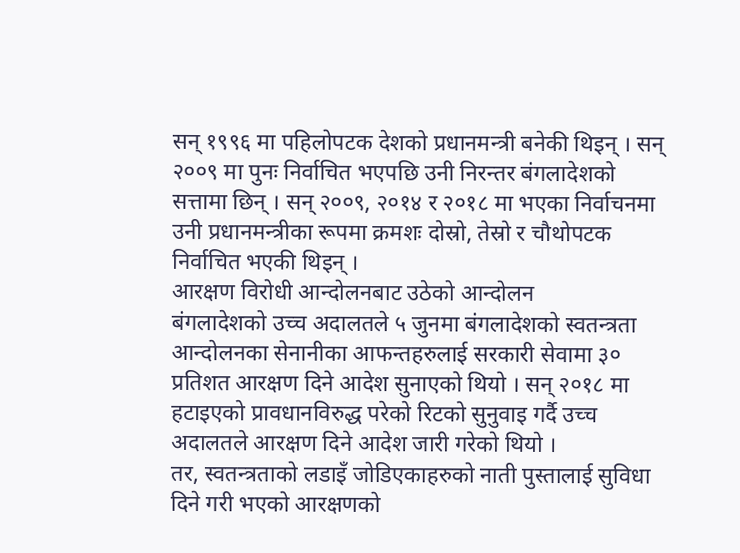सन् १९९६ मा पहिलोपटक देशको प्रधानमन्त्री बनेकी थिइन् । सन् २००९ मा पुनः निर्वाचित भएपछि उनी निरन्तर बंगलादेशको सत्तामा छिन् । सन् २००९, २०१४ र २०१८ मा भएका निर्वाचनमा उनी प्रधानमन्त्रीका रूपमा क्रमशः दोस्रो, तेस्रो र चौथोपटक निर्वाचित भएकी थिइन् ।
आरक्षण विरोधी आन्दोलनबाट उठेको आन्दोलन
बंगलादेशको उच्च अदालतले ५ जुनमा बंगलादेशको स्वतन्त्रता आन्दोलनका सेनानीका आफन्तहरुलाई सरकारी सेवामा ३० प्रतिशत आरक्षण दिने आदेश सुनाएको थियो । सन् २०१८ मा हटाइएको प्रावधानविरुद्ध परेको रिटको सुनुवाइ गर्दै उच्च अदालतले आरक्षण दिने आदेश जारी गरेको थियो ।
तर, स्वतन्त्रताको लडाइँ जोडिएकाहरुको नाती पुस्तालाई सुविधा दिने गरी भएको आरक्षणको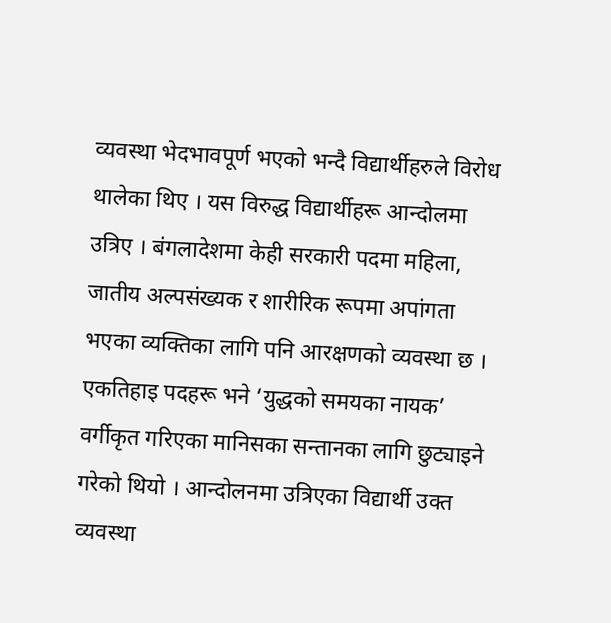व्यवस्था भेदभावपूर्ण भएको भन्दै विद्यार्थीहरुले विरोध थालेका थिए । यस विरुद्ध विद्यार्थीहरू आन्दोलमा उत्रिए । बंगलादेशमा केही सरकारी पदमा महिला, जातीय अल्पसंख्यक र शारीरिक रूपमा अपांगता भएका व्यक्तिका लागि पनि आरक्षणको व्यवस्था छ । एकतिहाइ पदहरू भने ‘युद्धको समयका नायक’ वर्गीकृत गरिएका मानिसका सन्तानका लागि छुट्याइने गरेको थियो । आन्दोलनमा उत्रिएका विद्यार्थी उक्त व्यवस्था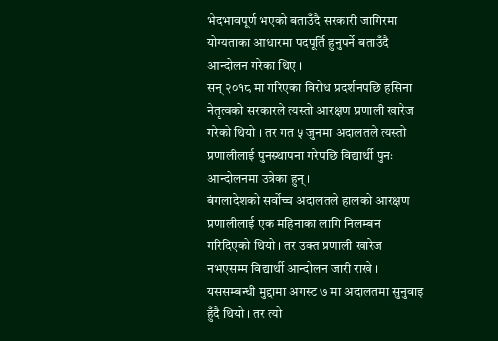भेदभावपूर्ण भएको बताउँदै सरकारी जागिरमा योग्यताका आधारमा पदपूर्ति हुनुपर्ने बताउँदै आन्दोलन गरेका थिए ।
सन् २०१८ मा गरिएका विरोध प्रदर्शनपछि हसिना नेतृत्वको सरकारले त्यस्तो आरक्षण प्रणाली खारेज गरेको थियो । तर गत ५ जुनमा अदालतले त्यस्तो प्रणालीलाई पुनस्र्थापना गरेपछि विद्यार्थी पुनः आन्दोलनमा उत्रेका हुन् ।
बंगलादेशको सर्वोच्च अदालतले हालको आरक्षण प्रणालीलाई एक महिनाका लागि निलम्बन गरिदिएको थियो । तर उक्त प्रणाली खारेज नभएसम्म विद्यार्थी आन्दोलन जारी राखे । यससम्बन्धी मुद्दामा अगस्ट ७ मा अदालतमा सुनुवाइ हुँदै थियो । तर त्यो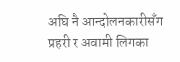अघि नै आन्दोलनकारीसँग प्रहरी र अवामी लिगका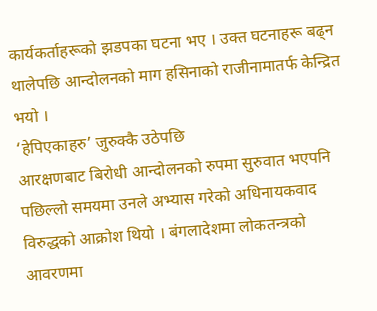कार्यकर्ताहरूको झडपका घटना भए । उक्त घटनाहरू बढ्न थालेपछि आन्दोलनको माग हसिनाको राजीनामातर्फ केन्द्रित भयो ।
‘हेपिएकाहरु’ जुरुक्कै उठेपछि
आरक्षणबाट बिरोधी आन्दोलनको रुपमा सुरुवात भएपनि पछिल्लो समयमा उनले अभ्यास गरेको अधिनायकवाद विरुद्धको आक्रोश थियो । बंगलादेशमा लोकतन्त्रको आवरणमा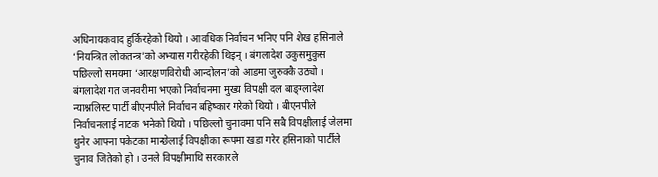अधिनायकवाद हुर्किरहेको थियो । आवधिक निर्वाचन भनिए पनि शेख हसिनाले ‘नियन्त्रित लोकतन्त्र’को अभ्यास गरीरहेकी थिइन् । बंगलादेश उकुसमुकुस पछिल्लो समयमा ‘आरक्षणविरोधी आन्दोलन’को आडमा जुरुक्कै उठ्यो ।
बंगलादेश गत जनवरीमा भएको निर्वाचनमा मुख्य विपक्षी दल बाङ्ग्लादेश न्याश्नलिस्ट पार्टी बीएनपीले निर्वाचन बहिष्कार गरेको थियो । बीएनपीले निर्वाचनलाई नाटक भनेको थियो । पछिल्लो चुनावमा पनि सबै विपक्षीलाई जेलमा थुनेर आफ्ना पकेटका मान्छेलाई विपक्षीका रूपमा खडा गरेर हसिनाको पार्टीले चुनाव जितेको हो । उनले विपक्षीमाथि सरकारले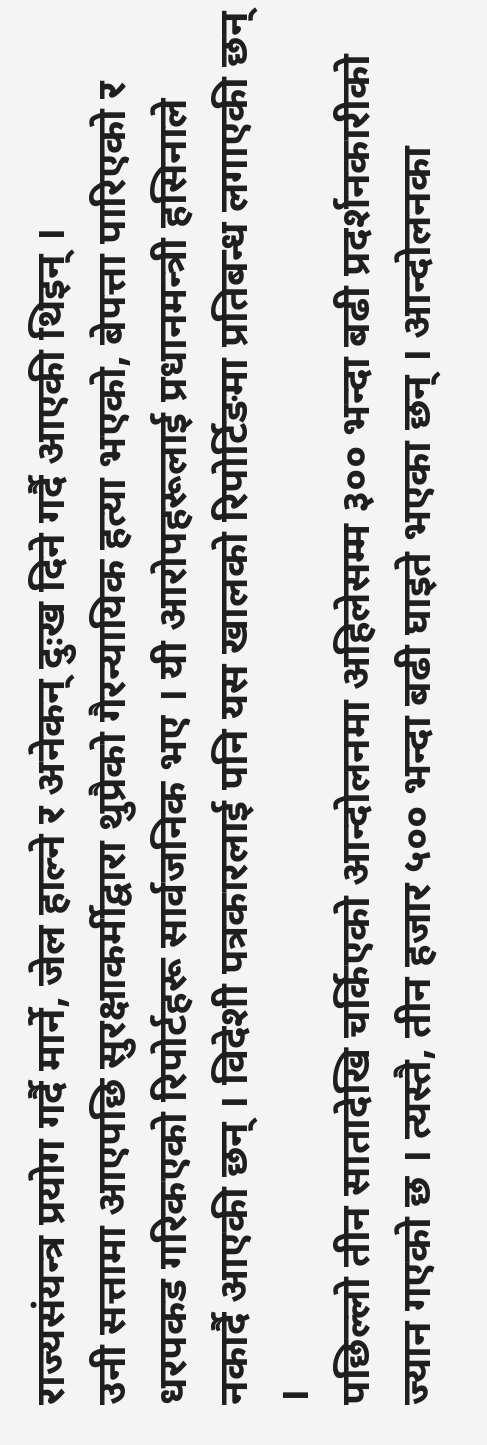राज्यसंयन्त्र प्रयोग गर्दै मार्ने, जेल हाल्ने र अनेकन् दुःख दिने गर्दै आएकी थिइन् ।
उनी सत्तामा आएपछि सुरक्षाकर्मीद्वारा थुप्रैको गैरन्यायिक हत्या भएको, बेपत्ता पारिएको र धरपकड गरिकएको रिपोर्टहरू सार्वजनिक भए । यी आरोपहरूलाई प्रधानमन्त्री हसिनाले नकार्दै आएकी छन् । विदेशी पत्रकारलाई पनि यस खालको रिपोर्टिङमा प्रतिबन्ध लगाएकी छन् ।
पछिल्लो तीन सातादेखि चर्किएको आन्दोलनमा अहिलेसम्म ३०० भन्दा बढी प्रदर्शनकारीको ज्यान गएको छ । त्यस्तै, तीन हजार ५०० भन्दा बढी घाइते भएका छन् । आन्दोलनका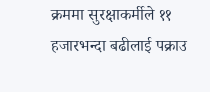क्रममा सुरक्षाकर्मीले ११ हजारभन्दा बढीलाई पक्राउ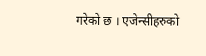गरेको छ । एजेन्सीहरुको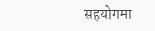सहयोगमा